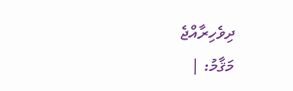ދިވެހިރާއްޖެ
މަޤާމު: |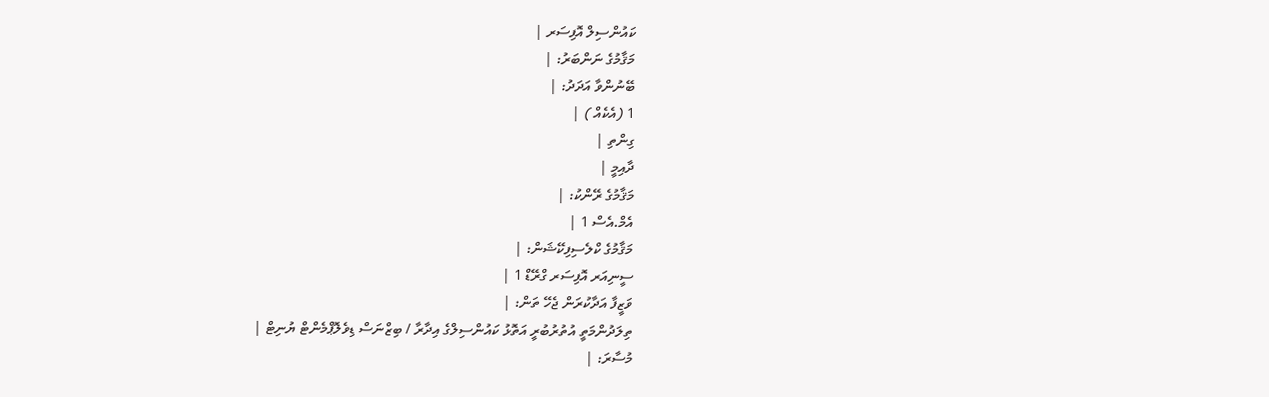ކައުންސިލް އޮފިސަރ |
މަޤާމުގެ ނަންބަރު: |
ބޭނުންވާ އަދަދު: |
1 (އެކެއް ) |
ގިންތި |
ދާއިމީ |
މަޤާމުގެ ރޭންކު: |
އެމް.އެސް 1 |
މަޤާމުގެ ކްލެސިފިކޭޝަން: |
ސީނިއަރ އޮފިސަރ ގްރޭޑް 1 |
ވަޒީފާ އަދާކުރަން ޖެހޭ ތަން: |
ތިލަދުންމަތީ އުތުރުބުރީ އަތޮޅު ކައުންސިލްގެ އިދާރާ / ބިޒްނަސް ޑިވެލޮޕްމެންޓް ޔުނިޓް |
މުސާރަ: |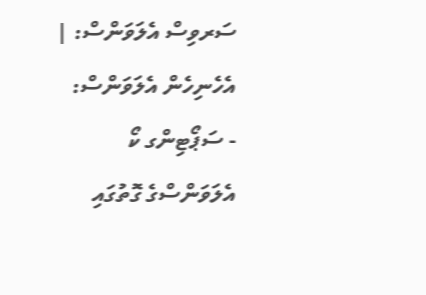ސަރވިސް އެލަވަންސް: |
އެހެނިހެން އެލަވަންސް:
- ސަޕޯޓިންގ ކޯ އެލަވަންސްގެ ގޮތުގައި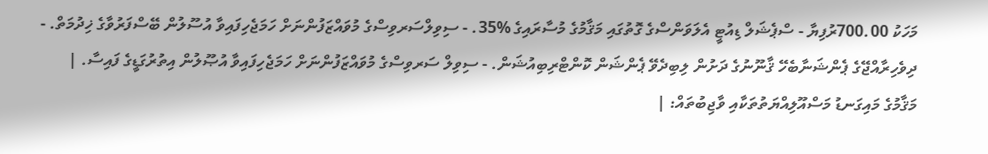މަހަކު 700.00ރުފިޔާ - ސްޕެޝަލް ޑިއުޓީ އެލަވަންސްގެ ގޮތުގައި މަޤާމުގެ މުސާރައިގެ %35. - ސިވިލްސަރވިސްގެ މުވައްޒަފުންނަށް ހަމަޖެހިފައިވާ އުސޫލުން ބޭސްފަރުވާގެ ޚިދުމަތް. - ދިވެހިރާއްޖޭގެ ޕެންޝަނާބެހޭ ޤާނޫނުގެ ދަށުން ލިބިދެވޭ ޕެންޝަން ކޮންޓްރިބިއުޝަން. - ސިވިލް ސަރވިސްގެ މުވައްޒަފުންނަށް ހަމަޖެހިފައިވާ އުޞޫލުން އިތުރުގަޑީގެ ފައިސާ. |
މަޤާމުގެ މައިގަނޑު މަސްއޫލިއްޔަތުތަކާއި ވާޖިބުތައް: |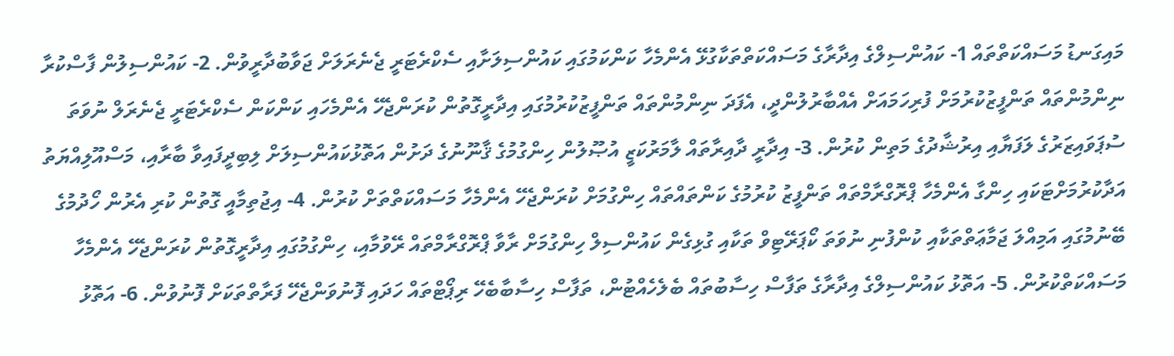މައިގަނޑު މަސައްކަތްތައް 1- ކައުންސިލްގެ އިދާރާގެ މަސައްކަތްތަކާގުޅޭ އެންމެހާ ކަންކަމުގައި ކައުންސިލަށާއި ސެކްރެޓަރީ ޖެނެރަލަށް ޖަވާބުދާރީވުން. 2- ކައުންސިލުން ފާސްކުރާ ނިންމުންތައް ތަންފީޒުކުރުމަށް ފުރިހަމައަށް އެއްބާރުލުންދީ، އެފަދަ ނިންމުންތައް ތަންފީޒުކުރުމުގައި އިދާރީގޮތުން ކުރަންޖެހޭ އެންމެހައި ކަންކަން ސެކްރެޓަރީ ޖެނެރަލް ނުވަތަ ސުޕަވައިޒަރުގެ ލަފަޔާއި އިރުޝާދުގެ މަތިން ކުރުން. 3- އިދާރީ ދާއިރާތައް ލާމަރުކަޒީ އުޞޫލުން ހިންގުމުގެ ޤާނޫނުގެ ދަށުން އަތޮޅުކައުންސިލަށް ލިބިދީފައިވާ ބާރާއި، މަސްއޫލިއްޔަތު އަދާކުރުމަށްޓަކައި ހިންގާ އެންމެހާ ޕްރޮގްރާމްތައް ތަންފީޒު ކުރުމުގެ ކަންތައްތައް ހިންގުމަށް ކުރަންޖެހޭ އެންމެހާ މަސައްކަތްތަށް ކުރުން. 4- އިޖުތިމާއީ ގޮތުން ކުރި އެރުން ހޯދުމުގެ ބޭނުމުގައި އަމިއްލަ ޖަމާޢަތްތަކާއި ކުންފުނި ނުވަތަ ކޯޕަރޭޓިވް ތަކާއި ގުޅިގެން ކައުންސިލް ހިންގުމަށް ރާވާ ޕްރޮގްރާމްތައް ރޭވުމާއި، ހިންގުމުގައި އިދާރީގޮތުން ކުރަންޖެހޭ އެންމެހާ މަސައްކަތްކުރުން. 5- އަތޮޅު ކައުންސިލްގެ އިދާރާގެ ތަފާސް ހިސާބުތައް ބެލެހެއްޓުން، ތަފާސް ހިސާބާބެހޭ ރިޕޯޓްތައް ހަދައި ފޮނުވަންޖެހޭ ފަރާތްތަކަށް ފޮނުވުން. 6- އަތޮޅު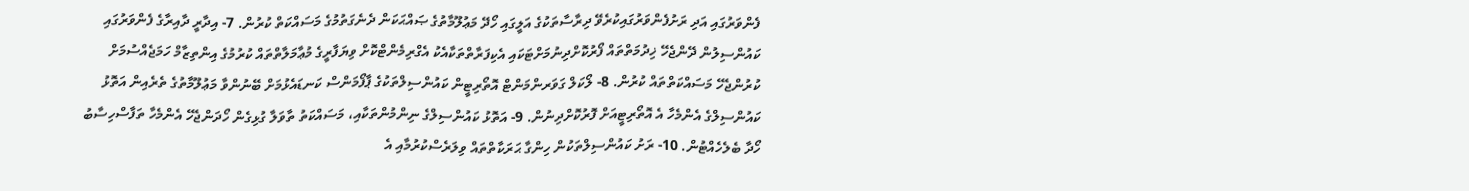ފެންވަރުގައި އަދި ރަށުފެންވަރުގައިކުރެވޭ ދިރާސާތަކުގެ އަލީގައި ހޯދޭ މަޢުލޫމާތުގެ ޞައްޙަކަން ދެނެގަތުމުގެ މަސައްކަތް ކުރުން. 7- އިދާރީ ދާއިރާގެ ފެންވަރުގައި ކައުންސިލުން ދޭންޖެހޭ ޚިދުމަތްތައް ފޯރުކޮށްދިނުމަށްޓަކައި އެކިފަރާތްތަކާއެކު އެގްރިމެންޓްކޮށް ވިޔަފާރީގެ މުޢާމަލާތްތައް ކުރުމުގެ އިންތިޒާމް ހަމަޖެއްސުމަށް ކުރުންޖެހޭ މަސައްކަތްތައް ކުރުން. 8- ލޯކަލް ގަވަރންމަންޓް އޮތޯރިޓީން ކައުންސިލްތަކުގެ ޕާފޯމަންސް ކަނޑައެޅުމަށް ބޭނުންވާ މަޢުލޫމާތުގެ ތެރެއިން އަތޮޅު ކައުންސިލްގެ އެންމެހާ އެ އޮތޯރިޓީއަށް ފޮރުކޮށްދިނުން. 9- އަތޮޅު ކައުންސިލްގެ ނިންމުންތަކާއި، މަސައްކަތު ތާވަލާ ގުޅިގެން ހޯދަންޖެހޭ އެންމެހާ ތަފާސްހިސާބު ހޯދާ ބެލެހެއްޓުން. 10- ރަށު ކައުންސިލްތަކުން ހިންގާ ޙަރަކާތްތައް ވިލަރެސްކުރުމާއި އެ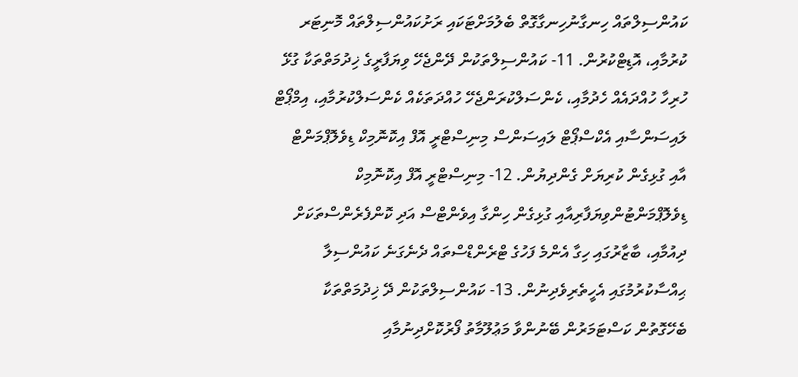ކައުންސިލްތައް ހިނގާނުހިނގާގޮތް ބެލުމަށްޓަކައި ރަށުކައުންސިލްތައް މޮނިޓަރ ކުރުމާއި، އޮޑިޓްކުރުން. 11- ކައުންސިލްތަކުން ދޭންޖެހޭ ވިޔަފާރީގެ ޚިދުމަތްތަކާ ގުޅޭ ހުރިހާ ހުއްދައެއް ހެދުމާއި، ކެންސަލްކުރަންޖެހޭ ހުއްދަތަކެއް ކެންސަލްކުރުމާއި، އިމްޕޯޓް ލައިސަންސާއި އެކްސްޕޯޓް ލައިސަންސް މިނިސްޓްރީ އޮފް އިކޮނޮމިކް ޑިވެލޮޕްމަންޓް އާއި ގުޅިގެން ކުރިޔަށް ގެންދިޔުން. 12- މިނިސްޓްރީ އޮފް އިކޮނޮމިކް ޑިވެލޮޕްމަންޓުންވިޔަފާރިއާއި ގުޅިގެން ހިންގާ އިވެންޓްސް އަދި ކޮންފެރެންސްތަކަށް ދިއުމާއި، ބާޒާރުގައި ހިގާ އެންމެ ފަހުގެ ޓްރެންޑްސްތައް ދެނެގަނެ ކައުންސިލާ ޙިއްސާކުރުމުގައި އެހީތެރިވެދިނުން. 13- ކައުންސިލްތަކުން ދޭ ޚިދުމަތްތަކާ ބެހޭގޮތުން ކަސްޓަމަރުން ބޭނުންވާ މަޢުލޫމާތު ފޯރުކޮށްދިނުމާއި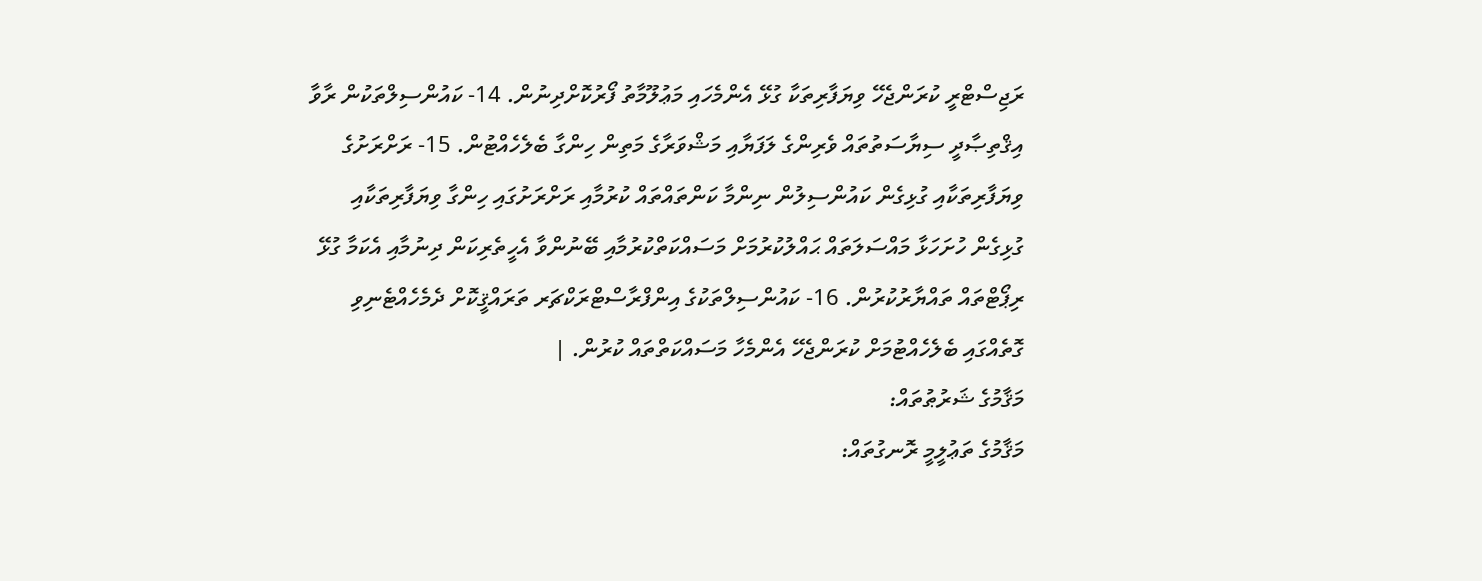ރަޖިސްޓްރީ ކުރަންޖެހޭ ވިޔަފާރިތަކާ ގުޅޭ އެންމެހައި މަޢުލޫމާތު ފޯރުކޮށްދިނުން. 14- ކައުންސިލްތަކުން ރާވާ އިޤްތިޞާދީ ސިޔާސަތުތައް ވެރިންގެ ލަފަޔާއި މަޝްވަރާގެ މަތިން ހިންގާ ބެލެހެއްޓުން. 15- ރަށްރަށުގެ ވިޔަފާރިތަކާއި ގުޅިގެން ކައުންސިލުން ނިންމާ ކަންތައްތައް ކުރުމާއި ރަށްރަށުގައި ހިންގާ ވިޔަފާރިތަކާއި ގުޅިގެން ހުށަހަޅާ މައްސަލަތައް ޙައްލުކުރުމަށް މަސައްކަތްކުރުމާއި ބޭނުންވާ އެހީތެރިކަން ދިނުމާއި އެކަމާ ގުޅޭ ރިޕޯޓްތައް ތައްޔާރުކުރުން. 16- ކައުންސިލްތަކުގެ އިންފްރާސްޓްރަކްޗަރ ތަރައްޤީކޮށް ދެމެހެއްޓެނިވި ގޮތެއްގައި ބެލެހެއްޓުމަށް ކުރަންޖެހޭ އެންމެހާ މަސައްކަތްތައް ކުރުން. |
މަޤާމުގެ ޝަރުޠުތައް:
މަޤާމުގެ ތަޢުލީމީ ރޮނގުތައް: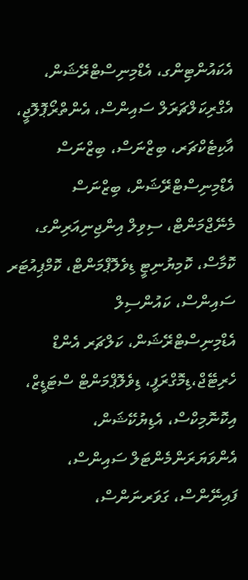އެކައުންޓިންގ، އެޑްމިނިސްޓްރޭޝަން، އެގްރިކަލްޗަރަލް ސައިންސް، އެންތްރޯޕޮލޮޖީ، އާކިޓެކްޗަރ، ބިޒްނަސް، ބިޒްނަސް އެޑްމިނިސްޓްރޭޝަން، ބިޒްނަސް މެނޭޖްމަންޓް، ސިވިލް އިންޖިނިއަރިންގ، ކޮމާސް، ކޮމިޔުނިޓީ ޑިވެލޮޕްމަންޓް، ކޮމްޕިއުޓަރ ސައިންސް، ކައުންސިލް އެޑްމިނިސްޓްރޭޝަން، ކަލްޗަރ އެންޑް ހެރިޓޭޖް،ޑިމޮގްރަފީ، ޑިވެލޮޕްމަންޓް ސްޓަޑީޒް، އިކޮނޮމިކްސް، އެޑިޔުކޭޝަން، އެންވަޔަރަންމެންޓަލް ސައިންސް، ފައިނޭންސް، ގަވަރނަންސް،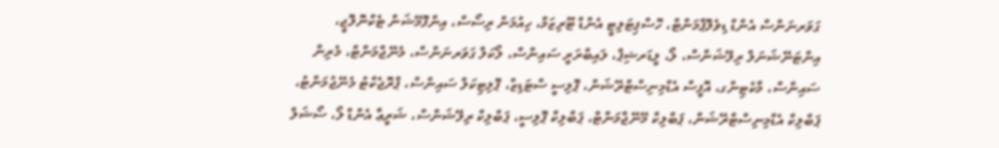ގަވަރނަންސް އެންޑް ޑިވެލޮޕްމަންޓް، ހޮސްޕިޓަލިޓީ އެންޑް ޓޫރިޒަމް، ހިއުމަން ރިސޯސް، އިންފޮމޭޝަން ޓެކްނޮލޮޖީ، އިންޓަނޭޝަނަލް ރިލޭޝަންސް، ލޯ، ލީޑަރޝިޕް، ލައިބްރަރީ ސައިންސް، ލޯކަލް ގަވަރނަންސް، މެނޭޖްމަންޓް، މެރިން ސައިންސް، މާކެޓިންގ، އޮފީސް އެޑްމިނިސްޓްރޭޝަން، ޕޮލިސީ ސްޓަޑިޒް، ޕޮލިޓިކަލް ސައިންސް، ޕްރޮޖެކްޓު މެނޭޖުމަންޓު، ޕަބްލިކް އެޑްމިނިސްޓްރޭޝަން، ޕަބްލިކް މޭނޭޖްމަންޓް، ޕަބްލިކް ޕޮލިސީ، ޕަބްލިކް ރިލޭޝަންސް، ޝަރީޢާ އެންޑް ލޯ، ސޯޝަލް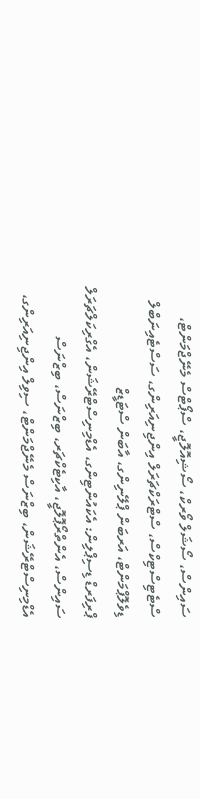ސައިންސް، ސޯޝަލް ވޯރކް، ސޯޝިއޮލޮޖީ، ސްޕޯޓްސް މެނޭޖްމަންޓް، ސްޓެޓިސްޓިކްސް، ސްޓްރަކްޗަރަލް އިންޖިނިއަރިންގ، ސަސްޓެއިނަބްލް ޑިވެލޮޕްމަންޓް، އަރބަން ޕްލޭނިންގ، އާބަން ސްޓަޑީޒް
ޕްރިފަރޑް ޑިސިޕްލިން: އެކައުންޓިންގ، އެޑްމިނިސްޓްރޭޝަން، އެގްރިކަލްޗަރަލް ސައިންސް، އެންތްރޯޕޮލޮޖީ، އާކިޓެކްޗަރ، ބިޒްނަސް، ބިޒްނަސް އެޑްމިނިސްޓްރޭޝަން، ބިޒްނަސް މެނޭޖްމަންޓް، ސިވިލް އިންޖިނިއަރިންގ،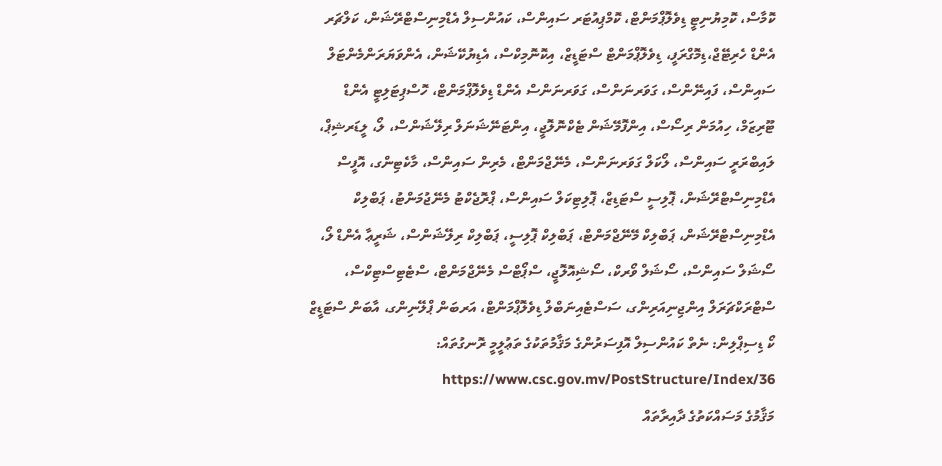ކޮމާސް، ކޮމިޔުނިޓީ ޑިވެލޮޕްމަންޓް، ކޮމްޕިއުޓަރ ސައިންސް، ކައުންސިލް އެޑްމިނިސްޓްރޭޝަން، ކަލްޗަރ އެންޑް ހެރިޓޭޖް،ޑިމޮގްރަފީ، ޑިވެލޮޕްމަންޓް ސްޓަޑީޒް، އިކޮނޮމިކްސް، އެޑިޔުކޭޝަން، އެންވަޔަރަންމެންޓަލް ސައިންސް، ފައިނޭންސް، ގަވަރނަންސް، ގަވަރނަންސް އެންޑް ޑިވެލޮޕްމަންޓް، ހޮސްޕިޓަލިޓީ އެންޑް ޓޫރިޒަމް، ހިއުމަން ރިސޯސް، އިންފޮމޭޝަން ޓެކްނޮލޮޖީ، އިންޓަނޭޝަނަލް ރިލޭޝަންސް، ލޯ، ލީޑަރޝިޕް، ލައިބްރަރީ ސައިންސް، ލޯކަލް ގަވަރނަންސް، މެނޭޖްމަންޓް، މެރިން ސައިންސް، މާކެޓިންގ، އޮފީސް އެޑްމިނިސްޓްރޭޝަން، ޕޮލިސީ ސްޓަޑިޒް، ޕޮލިޓިކަލް ސައިންސް، ޕްރޮޖެކްޓު މެނޭޖުމަންޓު، ޕަބްލިކް އެޑްމިނިސްޓްރޭޝަން، ޕަބްލިކް މޭނޭޖްމަންޓް، ޕަބްލިކް ޕޮލިސީ، ޕަބްލިކް ރިލޭޝަންސް، ޝަރީޢާ އެންޑް ލޯ، ސޯޝަލް ސައިންސް، ސޯޝަލް ވޯރކް، ސޯޝިއޮލޮޖީ، ސްޕޯޓްސް މެނޭޖްމަންޓް، ސްޓެޓިސްޓިކްސް، ސްޓްރަކްޗަރަލް އިންޖިނިއަރިންގ، ސަސްޓެއިނަބްލް ޑިވެލޮޕްމަންޓް، އަރބަން ޕްލޭނިންގ، އާބަން ސްޓަޑީޒް ކޯ ޑިސިޕްލިން: ނެތް ކައުންސިލް އޮފިސަރުންގެ މަޤާމުތަކުގެ ތަޢުލީމީ ރޮނގުތައް: https://www.csc.gov.mv/PostStructure/Index/36
މަޤާމުގެ މަސައްކަތުގެ ދާއިރާތައް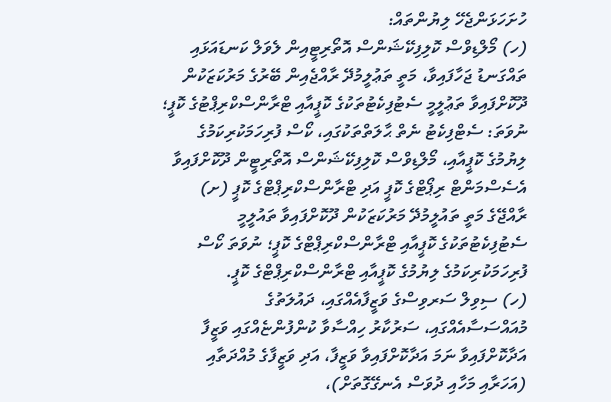ހުށަހަޅަންޖެހޭ ލިޔުންތައް:
(ހ) މޯލްޑިވްސް ކޮލިފިކޭޝަންސް އޮތޯރިޓީއިން ލެވަލް ކަނޑައަޅައި ތައްގަނޑު ޖަހާފައިވާ، މަތީ ތަޢުލީމުދޭ ރާއްޖެއިން ބޭރުގެ މަރުކަޒަކުން ދޫކޮށްފައިވާ ތަޢުލީމީ ސެޓުފިކެޓުތަކުގެ ކޮޕީއާއި ޓްރާންސްކްރިޕްޓުގެ ކޮޕީ؛ ނުވަތަ: ސެޓްފިކެޓު ނެތް ޙާލަތްތަކުގައި، ކޯސް ފުރިހަމަކުރިކަމުގެ ލިޔުމުގެ ކޮޕީއާއި، މޯލްޑިވްސް ކޮލިފިކޭޝަންސް އޮތޯރިޓީން ދޫކޮށްފައިވާ އެސެސްމަންޓް ރިޕޯޓްގެ ކޮޕީ އަދި ޓްރާންސްކްރިޕްޓްގެ ކޮޕީ (ށ) ރާއްޖޭގެ މަތީ ތައުލީމުދޭ މަރުކަޒަކުން ދޫކޮށްފައިވާ ތައުލީމީ ސެޓުފިކެޓުތަކުގެ ކޮޕީއާއި ޓްރާންސްކްރިޕްޓްގެ ކޮޕީ؛ ނުވަތަ ކޯސް ފުރިހަމަކުރިކަމުގެ ލިޔުމުގެ ކޮޕީއާއި ޓްރާންސްކްރިޕްޓްގެ ކޮޕީ.
(ހ) ސިވިލް ސަރވިސްގެ ވަޒީފާއެއްގައި، ދައުލަތުގެ މުއައްސަސާއެއްގައި، ސަރުކާރު ހިއްސާވާ ކުންފުންޏެއްގައި ވަޒީފާ އަދާކޮށްފައިވާ ނަމަ އަދާކޮށްފައިވާ ވަޒީފާ، އަދި ވަޒީފާގެ މުއްދަތާއި (އަހަރާއި މަހާއި ދުވަސް އެނގޭގޮތަށް)،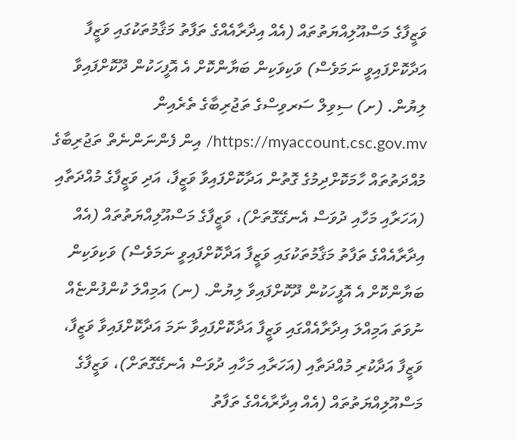ވަޒީފާގެ މަސްއޫލިއްޔަތުތައް (އެއް އިދާރާއެއްގެ ތަފާތު މަޤާމުތަކުގައި ވަޒީފާ އަދާކޮށްފައިވީ ނަމަވެސް) ވަކިވަކިން ބަޔާންކޮށް އެ އޮފީހަކުން ދޫކޮށްފައިވާ ލިޔުން. (ށ) ސިވިލް ސަރވިސްގެ ތަޖުރިބާގެ ތެރެއިން https://myaccount.csc.gov.mv/ އިން ފެންނަންނެތް ތަޖުރިބާގެ މުއްދަތުތައް ހާމަކޮށްދިމުގެ ގޮތުން އަދާކޮށްފައިވާ ވަޒީފާ، އަދި ވަޒީފާގެ މުއްދަތާއި (އަހަރާއި މަހާއި ދުވަސް އެނގޭގޮތަށް)، ވަޒީފާގެ މަސްއޫލިއްޔަތުތައް (އެއް އިދާރާއެއްގެ ތަފާތު މަޤާމުތަކުގައި ވަޒީފާ އަދާކޮށްފައިވީ ނަމަވެސް) ވަކިވަކިން ބަޔާންކޮށް އެ އޮފީހަކުން ދޫކޮށްފައިވާ ލިޔުން. (ނ) އަމިއްލަ ކުންފުންޏެއް ނުވަތަ އަމިއްލަ އިދާރާއެއްގައި ވަޒީފާ އަދާކޮށްފައިވާ ނަމަ އަދާކޮށްފައިވާ ވަޒީފާ، ވަޒީފާ އަދާކުރި މުއްދަތާއި (އަހަރާއި މަހާއި ދުވަސް އެނގޭގޮތަށް)، ވަޒީފާގެ މަސްއޫލިއްޔަތުތައް (އެއް އިދާރާއެއްގެ ތަފާތު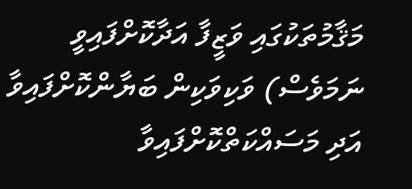މަޤާމުތަކުގައި ވަޒީފާ އަދާކޮށްފައިވީ ނަމަވެސް) ވަކިވަކިން ބަޔާންކޮށްފައިވާ އަދި މަސައްކަތްކޮށްފައިވާ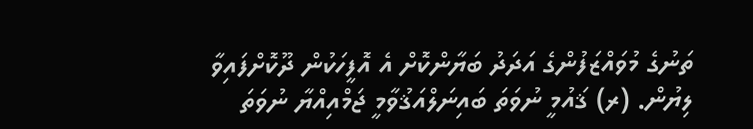ތަނުގެ މުވައްޒަފުންގެ އަދަދު ބަޔާންކޮށް އެ އޮފީހަކުން ދޫކޮށްފައިވާ ލިޔުން. (ރ) ޤައުމީ ނުވަތަ ބައިނަލްއަޤުވާމީ ޖަމްއިއްޔާ ނުވަތަ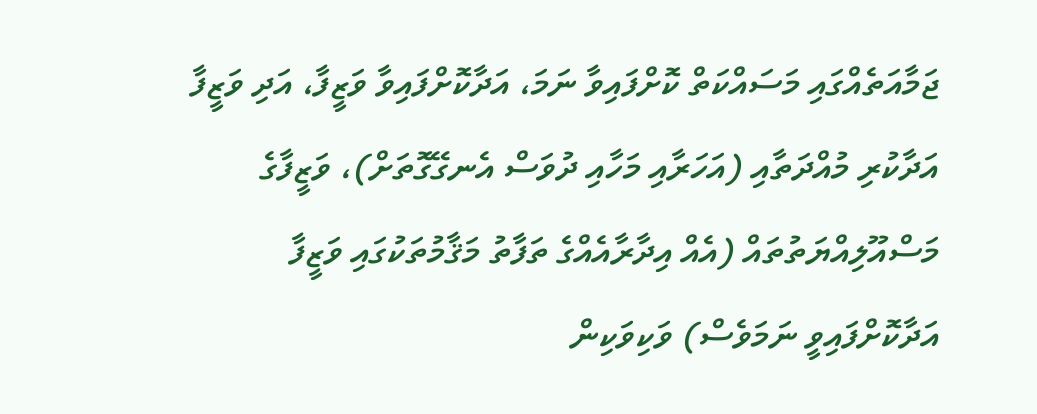ޖަމާއަތެއްގައި މަސައްކަތް ކޮށްފައިވާ ނަމަ، އަދާކޮށްފައިވާ ވަޒީފާ، އަދި ވަޒީފާ އަދާކުރި މުއްދަތާއި (އަހަރާއި މަހާއި ދުވަސް އެނގޭގޮތަށް)، ވަޒީފާގެ މަސްއޫލިއްޔަތުތައް (އެއް އިދާރާއެއްގެ ތަފާތު މަޤާމުތަކުގައި ވަޒީފާ އަދާކޮށްފައިވީ ނަމަވެސް) ވަކިވަކިން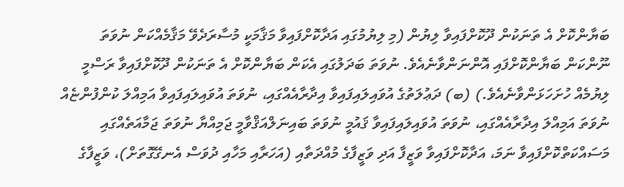ބަޔާންކޮށް އެ ތަނަކުން ދޫކޮށްފައިވާ ލިޔުން (މި ލިޔުމުގައި އަދާކޮށްފައިވާ މަޤާމަކީ މުސާރަދެވޭ މަޤާމެއްކަން ނުވަތަ ނޫންކަން ބަޔާންކޮށްފައި އޮންނަންވާނެއެވެ. ނުވަތަ ބަދަލުގައި އެކަން ބަޔާންކޮށް އެ ތަނަކުން ދޫކޮށްފައިވާ ރަސްމީ ލިޔުމެއް ހުށަހަޅަންވާނެއެވެ.) (ބ) ދަޢުލަތުގެ އުވައިލައިފައިވާ އިދާރާއެއްގައި، ނުވަތަ އުވައިލައިފައިވާ އަމިއްލަ ކުންފުންޏެއް ނުވަތަ އަމިއްލަ އިދާރާއެއްގައި، ނުވަތަ އުވައިލައިފައިވާ ޤައުމީ ނުވަތަ ބައިނަލްއަޤްވާމީ ޖަމިއްޔާ ނުވަތަ ޖަމާއަތެއްގައި މަސައްކަތްކޮށްފައިވާ ނަމަ، އަދާކޮށްފައިވާ ވަޒީފާ އަދި ވަޒީފާގެ މުއްދަތާއި (އަހަރާއި މަހާއި ދުވަސް އެނގޭގޮތަށް)، ވަޒީފާގެ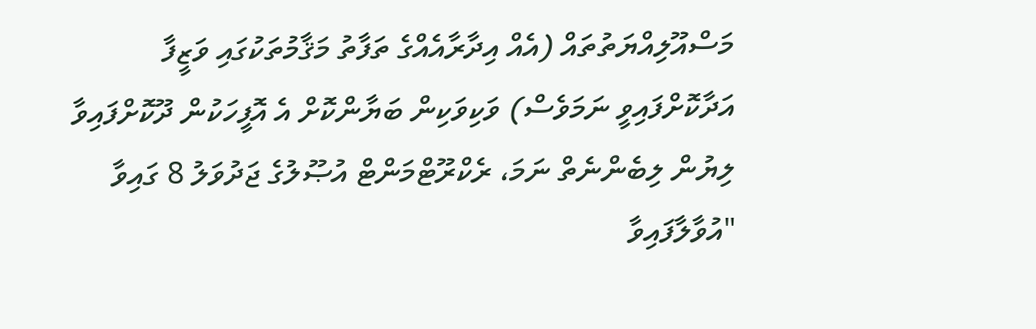މަސްއޫލިއްޔަތުތައް (އެއް އިދާރާއެއްގެ ތަފާތު މަޤާމުތަކުގައި ވަޒީފާ އަދާކޮށްފައިވީ ނަމަވެސް) ވަކިވަކިން ބަޔާންކޮށް އެ އޮފީހަކުން ދޫކޮށްފައިވާ ލިޔުން ލިބެންނެތް ނަމަ، ރެކްރޫޓްމަންޓް އުޞޫލުގެ ޖަދުވަލު 8 ގައިވާ "އުވާލާފައިވާ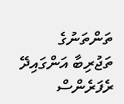ތަންތަނުގެ ތަޖުރިބާ އަންގައިދޭ ރެފަރެންސް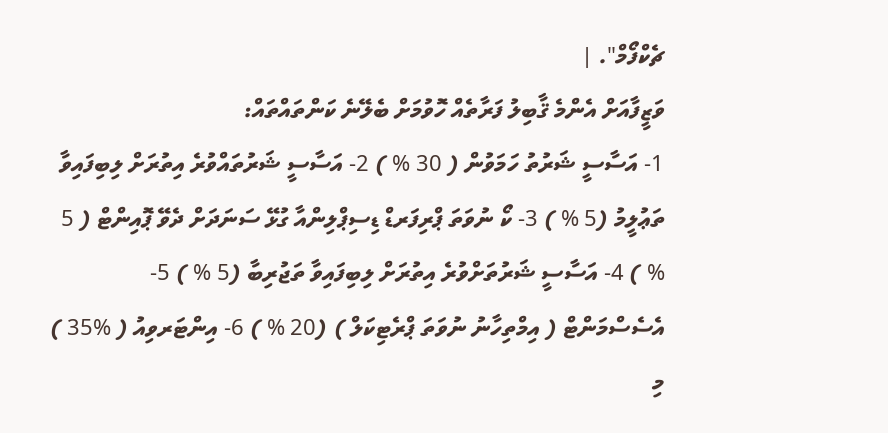ޗެކްފޯމް". |
ވަޒީފާއަށް އެންމެ ޤާބިލު ފަރާތެއް ހޮވުމަށް ބެލޭނެ ކަންތައްތައް:
1- އަސާސީ ޝަރުތު ހަމަވުން ( 30 % ) 2- އަސާސީ ޝަރުތައްވުރެ އިތުރަށް ލިބިފައިވާ ތަޢުލީމު (5 % ) 3- ކޯ ނުވަތަ ޕްރިފަރޑް ޑިސިޕްލިންއާ ގުޅޭ ސަނަދަށް ދެވޭ ޕޮއިންޓް ( 5 % ) 4- އަސާސީ ޝަރުތަށްވުރެ އިތުރަށް ލިބިފައިވާ ތަޖުރިބާ (5 % ) 5- އެސެސްމަންޓް ( އިމްތިހާނު ނުވަތަ ޕްރެޓިކަލް ) (20 % ) 6- އިންޓަރވިއު ( %35 ) މި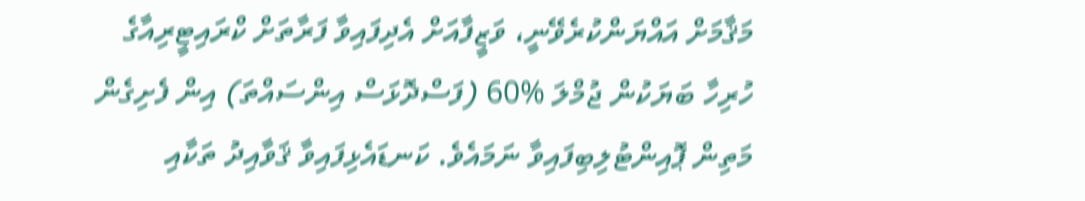މަޤާމަށް އައްޔަންކުރެވޭނީ، ވަޒީފާއަށް އެދިފައިވާ ފަރާތަށް ކްރައިޓީރިއާގެ ހުރިހާ ބަޔަކުން ޖުމްލަ %60 (ފަސްދޮޅަސް އިންސައްތަ) އިން ފެށިގެން މަތިން ޕޮއިންޓުލިބިފައިވާ ނަމައެވެ. ކަނޑައެޅިފައިވާ ޤަވާއިދު ތަކާއި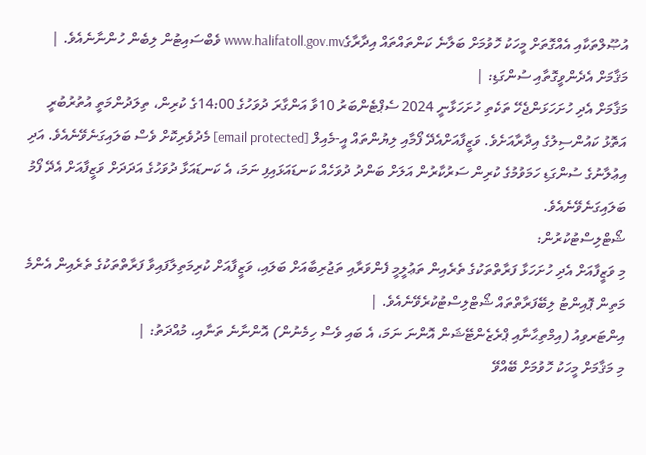އުޞޫލްތަކާއި އެއްގޮތަށް މީހަކު ހޮވުމަށް ބަލާނެ ކަންތައްތައް އިދާރާގެwww.halifatoll.gov.mv ވެބްސައިޓުން ލިބެން ހުންނާނެއެވެ. |
މަޤާމަށް އެދެންވީގޮތާއި ސުންގަޑި: |
މަޤާމަށް އެދި ހުށަހަޅަންޖެހޭ ތަކެތި ހުށަހަޅާނީ 2024 ސެޕްޓެންބަރު 10ވާ އަންގާރަ ދުވަހުގެ 14:00ގެ ކުރިން، ތިލަދުންމަތީ އުތުރުބުރީ އަތޮޅު ކައުންސިލުގެ އިދާރާއަށެވެ. ވަޒީފާއަށްއެދޭ ފޯމާއި ލިޔުންތައް އީ-މެއިލް [email protected] މެދުވެރިކޮށް ވެސް ބަލައިގަނެވޭނެއެވެ. އަދި އިޢުލާނުގެ ސުންގަޑި ހަމަވުމުގެ ކުރިން ސަރުކާރުން އަލަށް ބަންދު ދުވަހެއް ކަނޑައަޅައިފި ނަމަ، އެ ކަނޑައަޅާ ދުވަހުގެ އަދަދަށް ވަޒީފާއަށް އެދޭ ފޯމު ބަލައިގަނެވޭނެއެވެ.
ޝޯޓްލިސްޓުކުރުން:
މި ވަޒީފާއަށް އެދި ހުށަހަޅާ ފަރާތްތަކުގެ ތެރެއިން ތަޢުލީމީ ފެންވަރާއި ތަޖުރިބާއަށް ބަލައި، ވަޒީފާއަށް ކުރިމަތިލާފައިވާ ފަރާތްތަކުގެ ތެރެއިން އެންމެ މަތިން ޕޮއިންޓު ލިބޭފަރާތްތައް ޝޯޓްލިސްޓުކުރެވޭނެއެވެ. |
އިންޓަރވިއު (އިމްތިޙާނާއި ޕްރެޒެންޓޭޝަން އޮންނަ ނަމަ، އެ ބައި ވެސް ހިމެނުން) އޮންނާނެ ތަނާއި، މުއްދަތު: |
މި މަޤާމަށް މީހަކު ހޮވުމަށް ބޭއްވޭ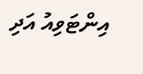އިންޓަވިއު އަދި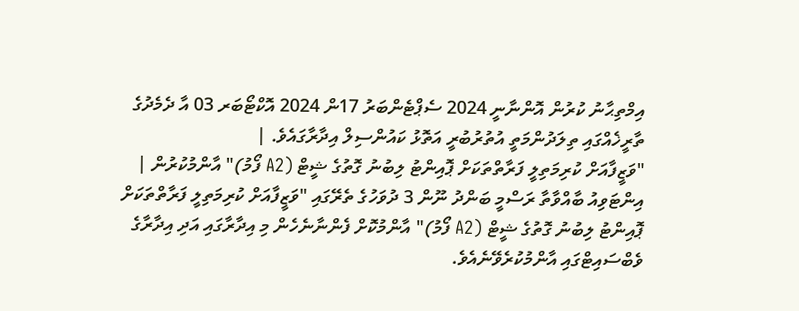އިމްތިޙާނު ކުރުން އޮންނާނީ 2024 ސެޕްޓެންބަރު 17ން 2024 އޮކްޓޯބަރ 03 އާ ދެމެދުގެ ތާރީޚެއްގައި ތިލަދުންމަތީ އުތުރުބުރީ އަތޮޅު ކައުންސިލް އިދާރާގައެވެ. |
"ވަޒީފާއަށް ކުރިމަތިލީ ފަރާތްތަކަށް ޕޮއިންޓު ލިބުނު ގޮތުގެ ޝީޓް (A2 ފޯމު)" އާންމުކުރުން |
އިންޓަވިއު ބާއްވާތާ ރަސްމީ ބަންދު ނޫން 3 ދުވަހުގެ ތެރޭގައި "ވަޒީފާއަށް ކުރިމަތިލީ ފަރާތްތަކަށް ޕޮއިންޓު ލިބުނު ގޮތުގެ ޝީޓް (A2 ފޯމު)" އާންމުކޮށް ފެންނާނެހެން މި އިދާރާގައި އަދި އިދާރާގެ ވެބްސައިޓްގައި އާންމުކުރެވޭނެއެވެ.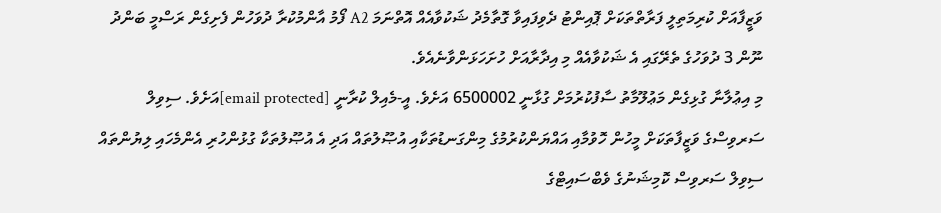ވަޒީފާއަށް ކުރިމަތިލީ ފަރާތްތަކަށް ޕޮއިންޓު ދެވިފައިވާ ގޮތާމެދު ޝަކުވާއެއް އޮތްނަމަ A2 ފޯމު އާންމުކުރާ ދުވަހުން ފެށިގެން ރަސްމީ ބަންދު ނޫން 3 ދުވަހުގެ ތެރޭގައި އެ ޝަކުވާއެއް މި އިދާރާއަށް ހުށަހަޅަންވާނެއެވެ.
މި އިޢުލާނާ ގުޅިގެން މަޢުލޫމާތު ސާފުކުރުމަށް ގުޅާނީ 6500002 އަށެވެ. އީ-މެއިލް ކުރާނީ [email protected]އަށެވެ. ސިވިލް ސަރވިސްގެ ވަޒީފާތަކަށް މީހުން ހޮވުމާއި އައްޔަންކުރުމުގެ މިންގަނޑުތަކާއި އުޞޫލުތައް އަދި އެ އުޞޫލުތަކާ ގުޅުންހުރި އެންމެހައި ލިޔުންތައް ސިވިލް ސަރވިސް ކޮމިޝަނުގެ ވެބްސައިޓްގެ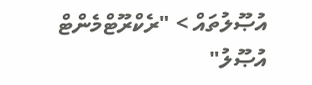އުޞޫލުތައް > "ރެކްރޫޓްމެންޓް އުޞޫލު"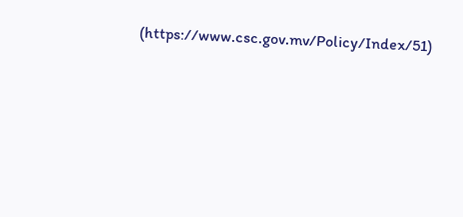(https://www.csc.gov.mv/Policy/Index/51)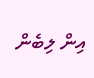އިން ލިބެން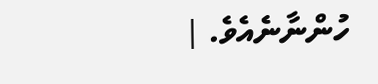ހުންނާނެއެވެ. |